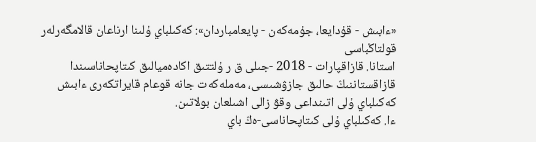«ءابىش - قۇدايعا، جۇمەكەن - پايعامباردان»: كەكىلباي ۇلىنا ارناعان قالامگەرلەر قولتاڭباسى
استانا. قازاقپارات - 2018 -جىلى ق ر ۇلتتىق اكادەميالىق كىتاپحاناسىندا قازاقستاننىڭ حالىق جازۋشىسى، مەملەكەت جانە قوعام قايراتكەرى ءابىش كەكىلباي ۇلى اتىنداعى وقۋ زالى اشىلعان بولاتىن.
ءا. كەكىلباي ۇلى كىتاپحاناسى-ەڭ باي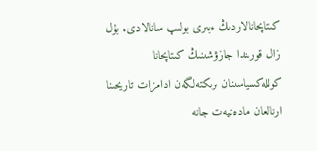كىتاپحانالاردىڭ ءبىرى بولىپ سانالادى. بۇل زال قورىندا جازۋشىنىڭ كىتاپحانا كوللەكسياسىنان ىرىكتەلگەن ادامزات تاريحىنا ارنالعان مادەنيەت جانە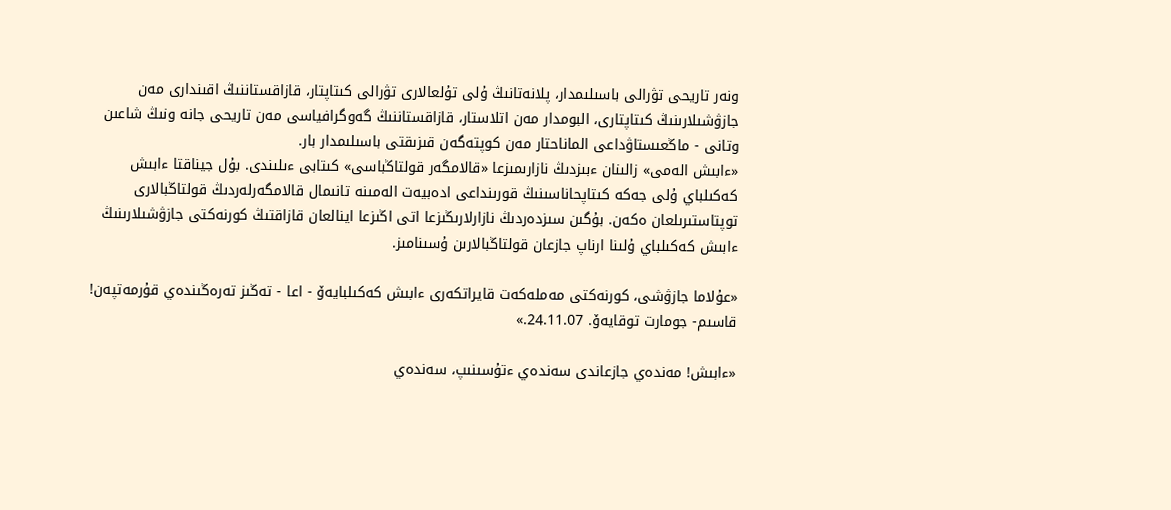ونەر تاريحى تۋرالى باسىلىمدار، پلانەتانىڭ ۇلى تۇلعالارى تۋرالى كىتاپتار، قازاقستاننىڭ اقىندارى مەن جازۋشىلارىنىڭ كىتاپتارى، البومدار مەن اتلاستار، قازاقستاننىڭ گەوگرافياسى مەن تاريحى جانە ونىڭ شاعىن وتانى - ماڭعىستاۋداعى الماناحتار مەن كوپتەگەن قىزىقتى باسىلىمدار بار.
«ءابىش الەمى» زالىنان ءبىزدىڭ نازارىمىزعا «قالامگەر قولتاڭباسى» كىتابى ءىلىندى. بۇل جيناقتا ءابىش كەكىلباي ۇلى جەكە كىتاپحاناسىنىڭ قورىنداعى ادەبيەت الەمىنە تانىمال قالامگەرلەردىڭ قولتاڭبالارى توپتاستىرىلعان ەكەن. بۇگىن سىزدەردىڭ نازارلارىڭىزعا اتى اڭىزعا اينالعان قازاقتىڭ كورنەكتى جازۋشىلارىنىڭ ءابىش كەكىلباي ۇلىنا ارناپ جازعان قولتاڭبالارىن ۇسىنامىز.

«عۇلاما جازۋشى، كورنەكتى مەملەكەت قايراتكەرى ءابىش كەكىلبايەۆ - اعا - تەڭىز تەرەڭىندەي قۇرمەتپەن! قاسىم- جومارت توقايەۆ. 24.11.07.»

«ءابىش! مەندەي جازعاندى سەندەي ءتۇسىنىپ، سەندەي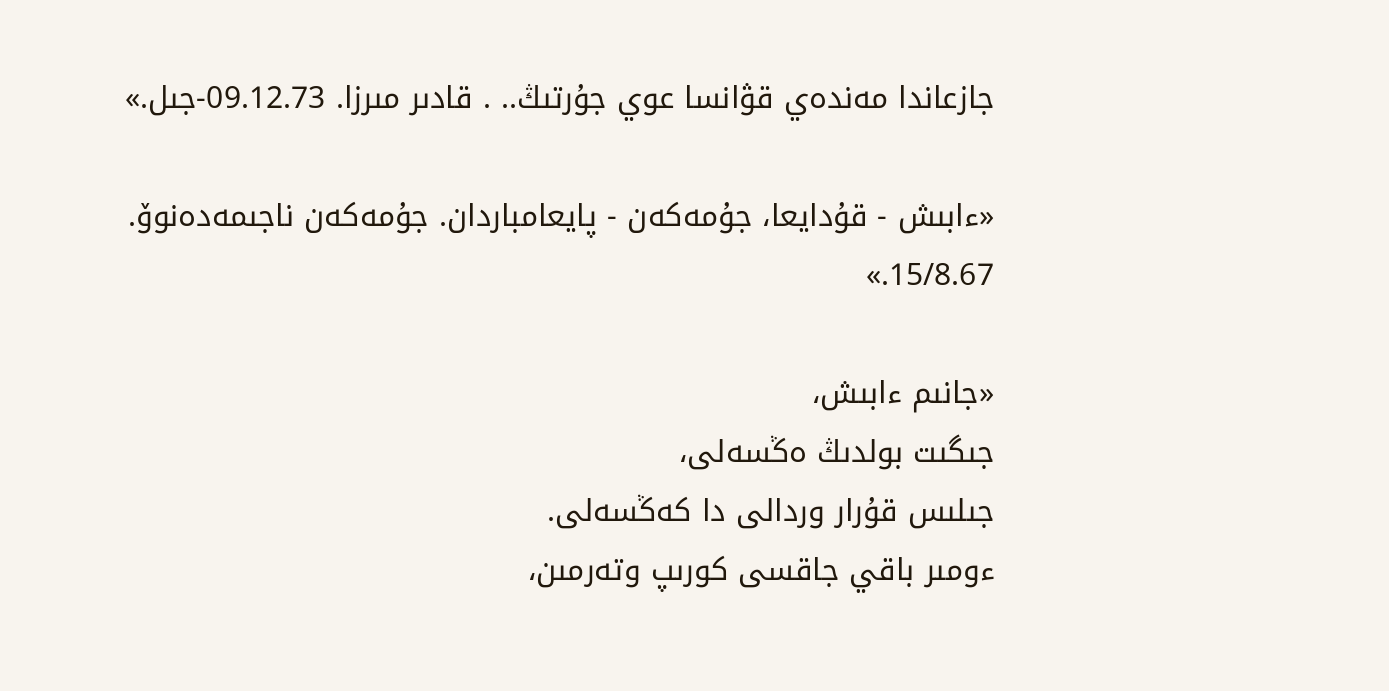جازعاندا مەندەي قۋانسا عوي جۇرتىڭ.. . قادىر مىرزا. 09.12.73-جىل.»

«ءابىش - قۇدايعا، جۇمەكەن - پايعامباردان. جۇمەكەن ناجىمەدەنوۆ. 15/8.67.»

«جانىم ءابىش،
جىگىت بولدىڭ ەڭسەلى،
جىلىس قۇرار وردالى دا كەڭسەلى.
ءومىر باقي جاقسى كورىپ وتەرمىن،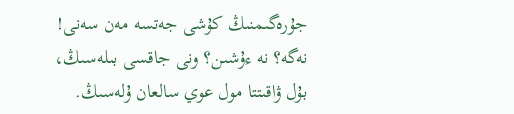جۇرەگىمنىڭ كۇشى جەتسە مەن سەنى!
نەگە؟ نە ءۇشىن؟ ونى جاقسى بىلەسىڭ،
بۇل ۋاقىتتا مول عوي سالعان ۇلەسىڭ.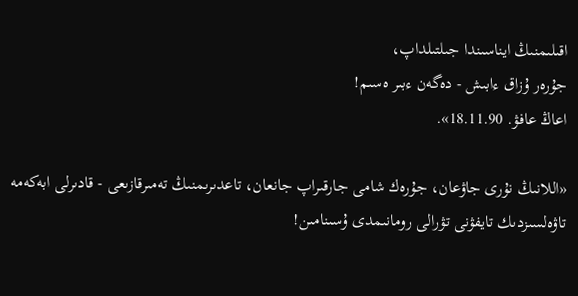اقىلىمنىڭ ايناسىندا جىلتىلداپ،
جۇرەر ۇزاق ءابىش - دەگەن ءبىر ەسىم!
اعاڭ عافۋ. 18.11.90».

«اللانىڭ نۇرى جاۋعان، جۇرەك شامى جارقىراپ جانعان، تاعدىرىمنىڭ تەمىرقازىعى - قادىرلى ابەكەمە تاۋەلسىزدىك تايفۋنى تۋرالى رومانىمدى ۇسىنامىن!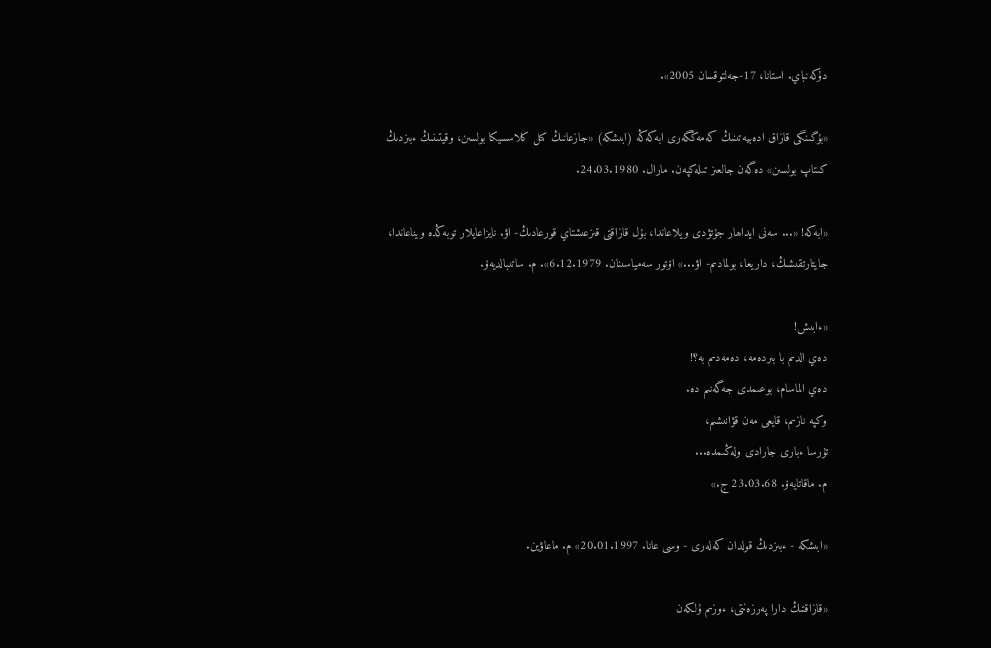دۇكەنباي. استانا، 17-جەلتوقسان 2005».

«بۇگىنگى قازاق ادەبيەتىنىڭ كەمەڭگەرى ابەكەڭە (ابىشكە) «جازعانىڭ كىل كلاسسيكا بولسىن، وقيتىنىڭ ءبىزدىڭ كىتاپ بولسىن» دەگەن جالعىز تىلەكپەن. مارال. 24.03.1980.

«ابەكە! «... سەنى ايداھار جۇتۋدى ويلاعاندا، بۇل قازاقتى قىزعىشتاي قورعادىڭ- اۋ. نايزاعايلار توبەڭدە ويناعاندا، جايتارتقىشىڭ، داريعا، بولمادىم- اۋ...» اۆتور سەمياسىنان. 6.12.1979». م. ساتىبالديەۆ.

«ءابىش!
دەي الدىم با بىردەمە، دەمەدىم بە؟!
دەي الماسام، بوعىمدى جەگەنىم دە.
وكپە نازىم، قايعى مەن قۋانىشىم،
تۇرسا ءبارى جارادى ولەڭىمدە...
م. ماقاتايەۆ. 23.03.68 ج.»

«ابىشكە - ءبىزدىڭ قولدان كەلەرى - وسى عانا. 20.01.1997» م. ماعاۋين.

«قازاقتىڭ دارا پەرزەنتى، ءوزىم ۇلكەن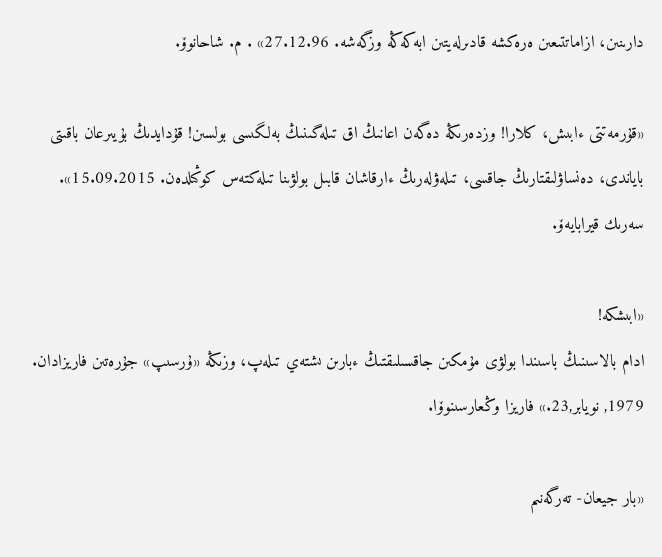دارىنىن، ازاماتتىعىن ەرەكشە قادىرلەيتىن ابەكەڭە وزگەشە. 27.12.96» . م. شاحانوۆ.

«قۇرمەتتى ءابىش، كلارا! وزدەرىڭە دەگەن اعانىڭ اق تىلەگىنىڭ بەلگىسى بولسىن! قۇدايدىڭ بۇيىرعان باقىتى باياندى، دەنساۋلىقتارىڭ جاقسى، تىلەۋلەرىڭ ءارقاشان قابىل بولۋىنا تىلەكتەس كوڭىلدەن. 15.09.2015». سەرىك قيرابايەۆ.

«ابىشكە!
ادام بالاسىنىڭ باسىندا بولۋى مۇمكىن جاقسىلىقتىڭ ءبارىن ىشتەي تىلەپ، وزىڭە «ۇرسىپ» جۇرەتىن فاريزادان. 1979, نويابر,23.» فاريزا وڭعارسىنوۆا.

«بار جيعان- تەرگەنىم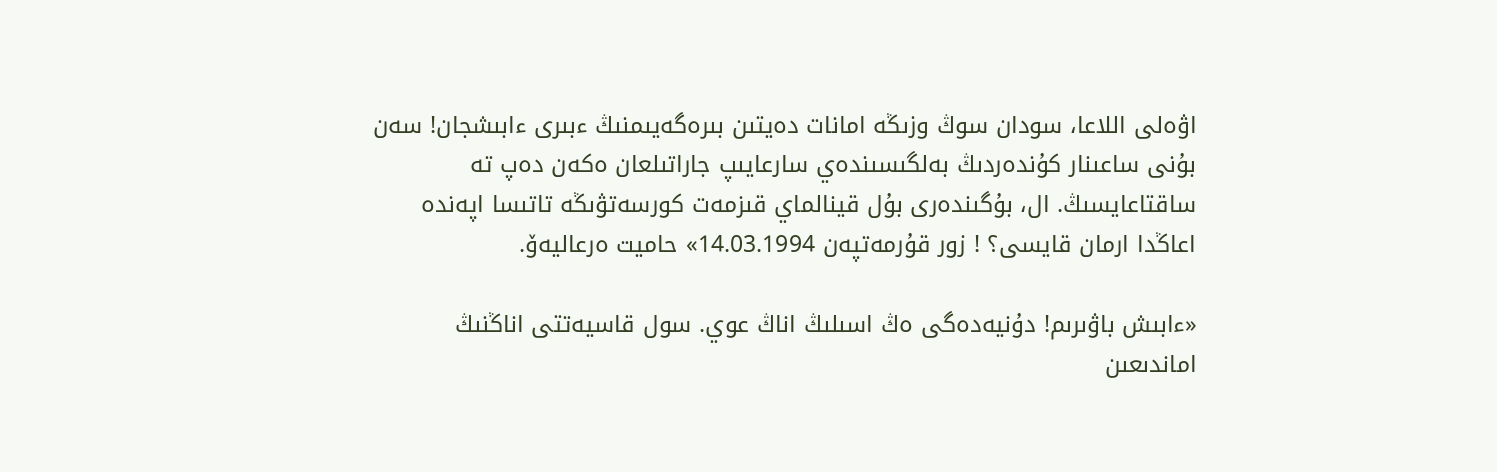اۋەلى اللاعا، سودان سوڭ وزىڭە امانات دەيتىن بىرەگەيىمنىڭ ءبىرى ءابىشجان! سەن بۇنى ساعىنار كۇندەردىڭ بەلگىسىندەي سارعايىپ جاراتىلعان ەكەن دەپ تە ساقتاعايسىڭ. ال، بۇگىندەرى بۇل قينالماي قىزمەت كورسەتۋىڭە تاتىسا اپەندە اعاڭدا ارمان قايسى؟ ! زور قۇرمەتپەن 14.03.1994» حاميت ەرعاليەۆ.

«ءابىش باۋىرىم! دۇنيەدەگى ەڭ اسىلىڭ اناڭ عوي. سول قاسيەتتى اناڭنىڭ اماندىعىن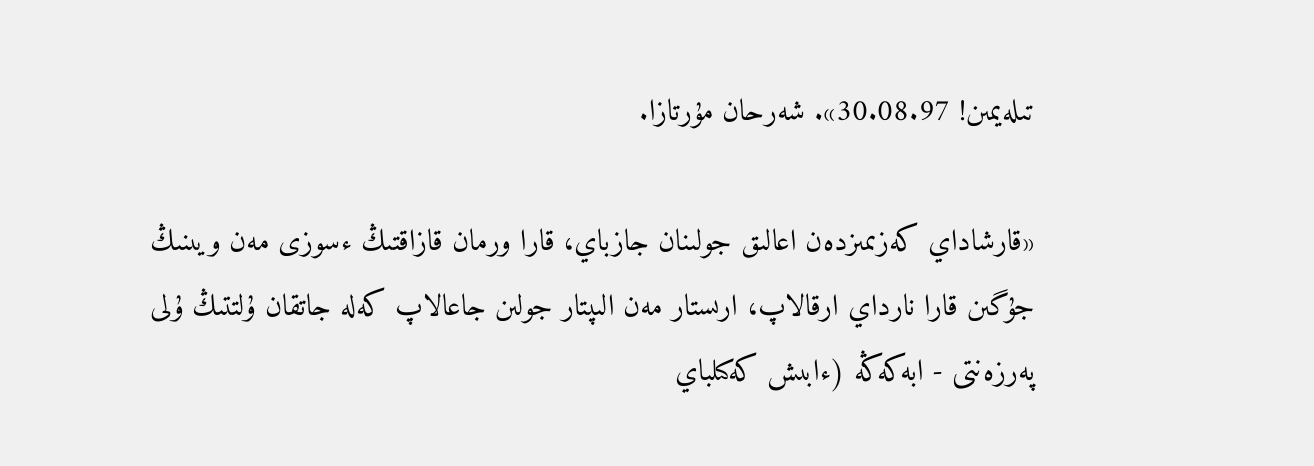تىلەيمىن! 30.08.97». شەرحان مۇرتازا.

«قارشاداي كەزىمىزدەن اعالىق جولىنان جازباي، قارا ورمان قازاقتىڭ ءسوزى مەن ويىنىڭ جۇگىن قارا نارداي ارقالاپ، ارىستار مەن الىپتار جولىن جاعالاپ كەلە جاتقان ۇلتتىڭ ۇلى پەرزەنتى - ابەكەڭە (ءابىش كەكىلباي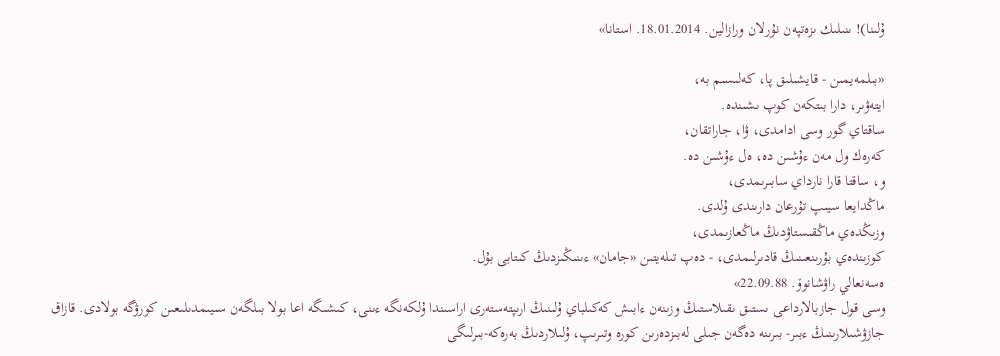ۇلىنا)! ىنىلىك ىزەتپەن نۇرلان ورازالين. 18.01.2014. استانا»

«بىلمەيمىن - قايشىلىق پا، كەلىسىم بە،
ايتەۋىر، دارا بىتكەن كوپ ىشىندە.
ساقتاي گور وسى ادامدى، ۋا، جاراتقان،
كەرەك ول مەن ءۇشىن دە، ەل ءۇشىن دە.
و، ساقتا قارا نارداي سابىرىمدى،
ماڭدايعا سيىپ تۇرعان دارىندى ۇلدى.
وزىڭدەي ماڭقىستاۋدىڭ ماڭعازىمدى،
كوزىندەي بۇرىنعىنىڭ قادىرلىمدى، - دەپ تىلەيتىن «جامان» ءىنىڭىزدىڭ كىتابى بۇل.
ەسەنعالي راۋشانوۆ. 22.09.88»
وسى قول جازبالارداعى ىستىق ىقىلاستىڭ وزىنەن ءابىش كەكىلباي ۇلىنىڭ ارىپتەستەرى اراسىندا ۇلكەنگە ءىنى، كىشىگە اعا بولا بىلگەن سىيىمدىلىعىن كورۋگە بولادى. قازاق جازۋشىلارىنىڭ ءبىر- بىرىنە دەگەن جىلى لەبىزدەرىن كورە وتىرىپ، ۇلىلاردىڭ بەرەكە-بىرلىگى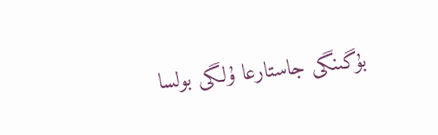بۇگىنگى جاستارعا ۇلگى بولسا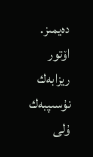دەيمىز.
اۆتور
ريزابەك نۇسىپبەك ۇلى